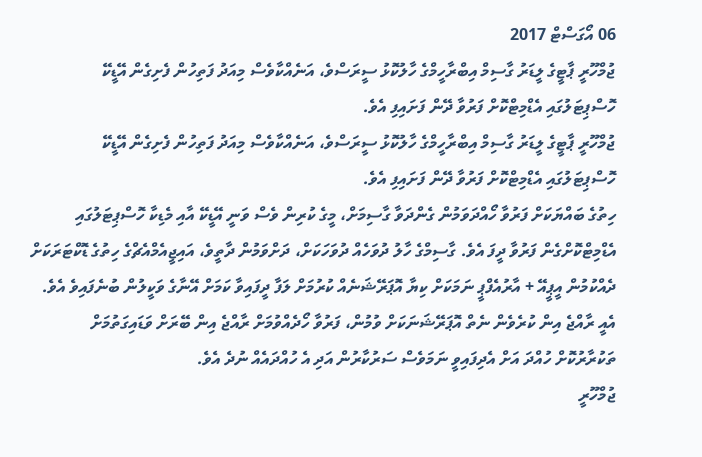06 އޯގަސްޓް 2017
ޖުމްހޫރީ ޕާޓީގެ ލީޑަރު ގާސިމް އިބްރާހީމްގެ ހާލުކޮޅު ސީރަސްވެ، އަނެއްކާވެސް މިއަދު ފަތިހުން ފެށިގެން އޭޑީކޭ ހޮސްޕިޓަލުގައި އެޑްމިޓްކޮށް ފަރުވާ ދޭން ފަށައިފި އެވެ.
ޖުމްހޫރީ ޕާޓީގެ ލީޑަރު ގާސިމް އިބްރާހީމްގެ ހާލުކޮޅު ސީރަސްވެ، އަނެއްކާވެސް މިއަދު ފަތިހުން ފެށިގެން އޭޑީކޭ ހޮސްޕިޓަލުގައި އެޑްމިޓްކޮށް ފަރުވާ ދޭން ފަށައިފި އެވެ.
ހިތުގެ ބައްޔަކަށް ފަރުވާ ހޯއްދަވަމުން ގެންދަވާ ގާސިމަށް، މީގެ ކުރިން ވެސް ވަނީ އޭޑީކޭ އާއި މެޑިކާ ހޮސްޕިޓަލުގައި އެޑްމިޓްކޮށްގެން ފަރުވާ ދީފަ އެވެ. ގާސިމްގެ ހާލު ދުވަހެއް ދުވަހަކަށް، ދަށްވަމުން ދާތީވެ، އައިޖީއެމްއެޗްގެ ހިތުގެ ޑޮކްޓަރަކަށް ދެއްކުމުން އީޕީއޭ + އާރުއެފްޕީ ނަމަކަށް ކިޔާ އޮޕަރޭޝަނެއް ކުރުމަށް ލަފާ ދީފައިވާ ކަމަށް އޭނާގެ ވަކީލުން ބުނެފައިވެ އެވެ.
އެއީ ރާއްޖެ އިން ކުރެވެން ނެތް އޮޕަރޭޝަނަކަށް ވުމުން، ފަރުވާ ހޯދެއްވުމަށް ރާއްޖެ އިން ބޭރަށް ވަޑައިގަތުމަށް ތަކުރާރުކޮށް ހުއްދަ އަށް އެދިފައިވީ ނަމަވެސް ސަރުކާރުން އަދި އެ ހުއްދައެއް ނުދެ އެވެ.
ޖުމްހޫރީ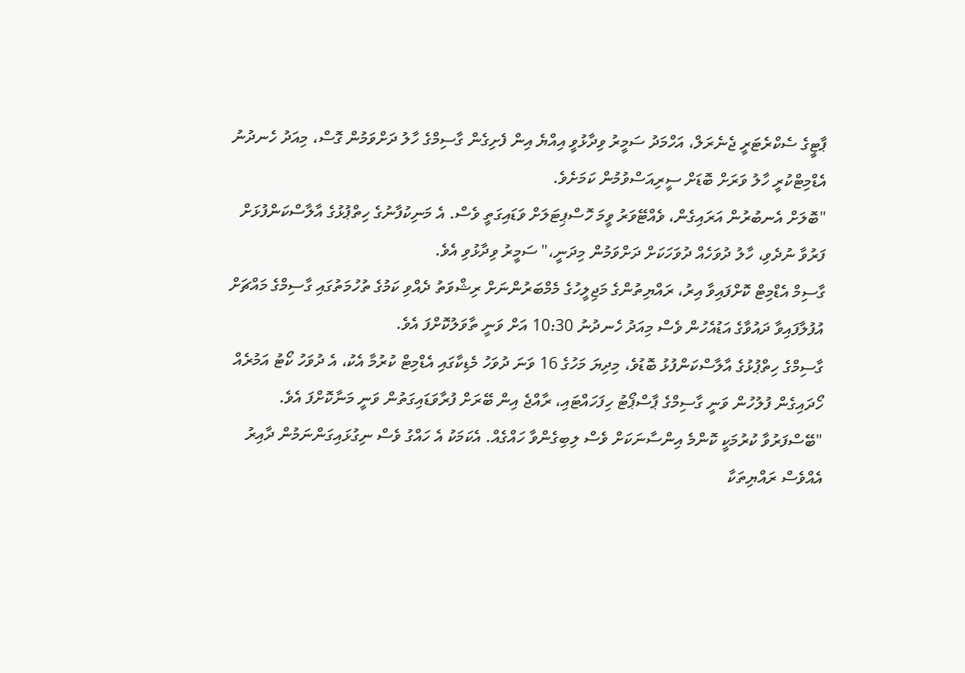ޕާޓީގެ ސެކްރެޓަރީ ޖެނެރަލް، އަހްމަދު ސަމީރު ވިދާޅުވީ އިއްޔެ އިން ފެށިގެން ގާސިމްގެ ހާލު ދަށްވަމުން ގޮސް، މިއަދު ހެނދުނު އެޑްމިޓްކުރީ ހާލު ވަރަށް ބޮޑަށް ސީރިއަސްވުމުން ކަމަށެވެ.
"ބޮލަށް އެނބުރުން އަރައިގެން، ވެއްޓޭވަރު ވީމަ ހޮސްޕިޓަލަށް ވަޑައިގަތީ ވެސް. އެ މަނިކުފާނުގެ ހިތްޕުޅުގެ އާލާސްކަންފުޅަށް ފަރުވާ ނުދެވި، ހާލު ދުވަހެއް ދުވަހަކަށް ދަށްވަމުން މިދަނީ،" ސަމީރު ވިދާޅުވި އެވެ.
ގާސިމް އެޑްމިޓް ކޮށްފައިވާ އިރު، ރައްޔިތުންގެ މަޖިލީހުގެ މެމްބަރުންނަށް ރިޝްވަތު ދެއްވި ކަމުގެ ތުހުމަތުގައި ގާސިމްގެ މައްޗަށް އުފުލާފައިވާ ދައުވާގެ އަޑުއެހުން ވެސް މިއަދު ހެނދުނު 10:30 އަށް ވަނީ ތާވަލުކޮށްފަ އެވެ.
ގާސިމްގެ ހިތްޕުޅުގެ އާލާސްކަންފުޅު ބޮޑުވެ، މިދިޔަ މަހުގެ 16 ވަނަ ދުވަހު މެޑިކާގައި އެޑްމިޓް ކުރުމާ އެކު، އެ ދުވަހު ކޯޓު އަމުރެއް ހޯދައިގެން ފުލުހުން ވަނީ ގާސިމްގެ ޕާސްޕޯޓު ހިފަހައްޓައި، ރާއްޖެ އިން ބޭރަށް ފުރާވަޑައިގަތުން ވަނީ މަނާކޮށްފަ އެވެ.
"ބޭސްފަރުވާ ކުރުމަކީ ކޮންމެ އިންސާނަކަށް ވެސް ލިބިގެންވާ ހައްގެއް. އެކަމަކު އެ ހައްގު ވެސް ނިގުޅައިގަންނަމުން ދާއިރު އެއްވެސް ރައްޔިތަކާ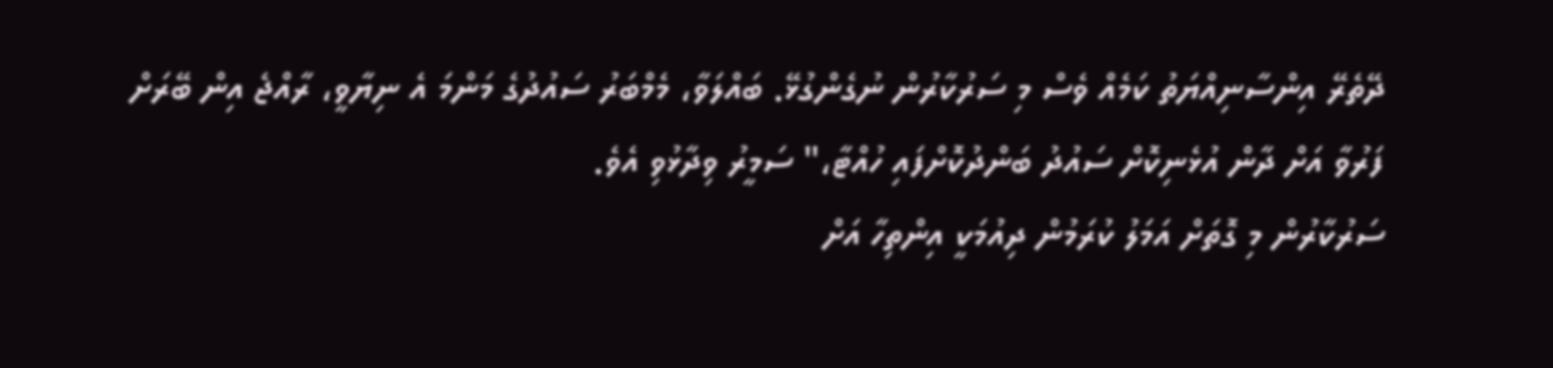ދޭތެރޭ އިންސާނިއްޔަތު ކަމެއް ވެސް މި ސަރުކާރުން ނުގެންގުޅޭ. ބައްލަވާ، މެމްބަރު ސައުދުގެ މަންމަ އެ ނިޔާވީ، ރާއްޖެ އިން ބޭރަށް ފަރުވާ އަށް ދާން އުޅެނިކޮށް ސައުދު ބަންދުކޮށްފައި ހުއްޓާ،" ސަމީރު ވިދާޅުވި އެވެ.
ސަރުކާރުން މި ގޮތަށް އަމަލު ކުރަމުން ދިއުމަކީ އިންތިހާ އަށް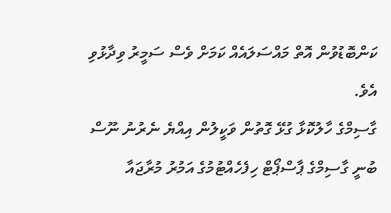ކަންބޮޑުވުން އޮތް މައްސަލައެއް ކަމަށް ވެސް ސަމީރު ވިދާޅުވި އެވެ.
ގާސިމްގެ ހާލުކޮޅާ ގުޅޭ ގޮތުން ވަކީލުން އިއްޔެ ނެރުނު ނޫސް ބުނީ ގާސިމްގެ ޕާސްޕޯޓް ހިފެހެއްޓުމުގެ އަމުރު މުރާޖައާ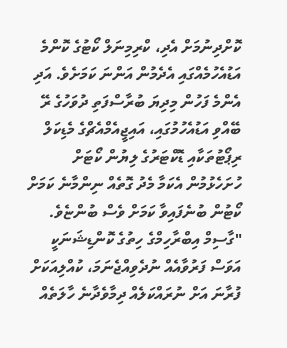ކޮށްދިނުމަށް އެދި، ކްރިމިނަލް ކޯޓުގެ ކޮންމެ އަޑުއެހުމެއްގައި އެދެމުން އަންނަ ކަމަށެވެ. އަދި އެންމެ ފަހުން މިދިޔަ ބުރާސްފަތި ދުވަހުގެ ރޭ ބޭއްވި އަޑުއެހުމުގައި، އައިޖީއެމްއެޗްގެ މެޑިކަލް ރިޕޯޓުތަކާއި ޑޮކްޓަރުގެ ލިޔުން ކޯޓަށް ހުށަހެޅުމުން އެކަމާ މެދު ގޮތެއް ނިންމާނެ ކަމަށް ކޯޓުން ބުނެފައިވާ ކަމަށް ވެސް ބުންޏެވެ.
"ގާސިމް އިބްރާހިމްގެ ހިތުގެ ކޮންޑިޝަނަކީ އަވަސް ފަރުވާއެއް ނުދެވިއްޖެނަމަ، ކުއްލިއަކަށް ފުރާނަ އަށް ނުރައްކަލެއް ދިމާވެދާނެ ހާލަތެއް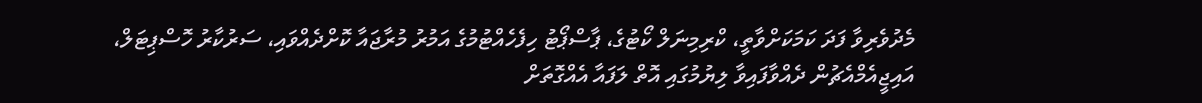މެދުވެރިވާ ފަދަ ކަމަކަށްވާތީ، ކްރިމިނަލް ކޯޓުގެ، ޕާސްޕޯޓު ހިފެހެއްޓުމުގެ އަމުރު މުރާޖައާ ކޮށްދެއްވައި، ސަރުކާރު ހޮސްޕިޓަލް، އައިޖީއެމްއެޗުން ދެއްވާފައިވާ ލިޔުމުގައި އޮތް ލަފައާ އެއްގޮތަށް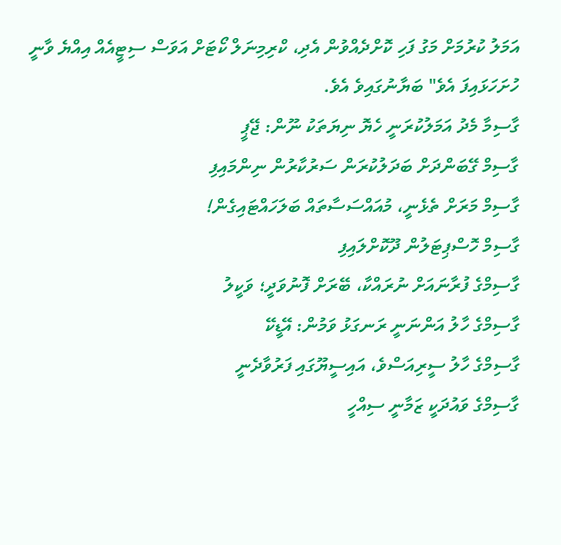އަމަލު ކުރުމަށް މަގު ފަހި ކޮށްދެއްވުން އެދި، ކްރިމިނަލް ކޯޓަށް އަވަސް ސިޓީއެއް އިއްޔެ ވާނީ ހުށަހަޅައިފަ އެވެ" ބަޔާނުގައިވެ އެވެ.
ގާސިމާ މެދު އަމަލުކުރަނީ ހެޔޮ ނިޔަތަކު ނޫން: ޖޭޕީ
ގާސިމް ގޭބަންދަށް ބަދަލުކުރަން ސަރުކާރުން ނިންމައިފި
ގާސިމް މަރަށް ތެޅެނީ، މުއައްސަސާތައް ބަލަހައްޓައިގެން!
ގާސިމް ހޮސްޕިޓަލުން ދޫކޮށްލައިފި
ގާސިމްގެ ފުރާނައަށް ނުރައްކާ، ބޭރަށް ފޮނުވަދީ؛ ވަކީލު
ގާސިމްގެ ހާލު އަންނަނީ ރަނގަޅު ވަމުން: އޭޑީކޭ
ގާސިމްގެ ހާލު ސީރިއަސްވެ، އައިސީޔޫގައި ފަރުވާދެނީ
ގާސިމްގެ ވައުދަކީ ޒަމާނީ ސިއްހީ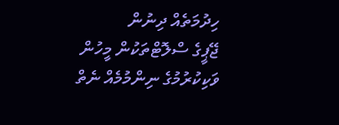ހިދުމަތެއް ދިނުން
ޖޭޕީގެ ސްލޮޓްތަކުން މީހުން ވަކިކުރުމުގެ ނިންމުމެއް ނެތް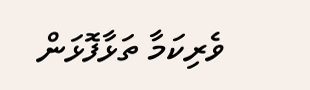ވެރިކަމާ ތަޅާފޮޅަން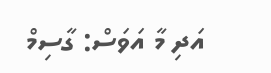އަދި މާ އަވަސް: ގާސިމް